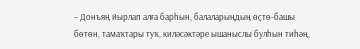– Донъяң йырлап алға барһын, балаларыңдың өҫтө-башы бөтөн, тамаҡтары туҡ, киләсәктәре ышаныслы булһын тиһәң,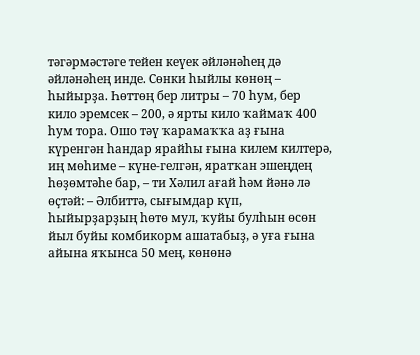тәгәрмәстәге тейен кеүек әйләнәһең дә әйләнәһең инде. Сөнки һыйлы көнөң – һыйырҙа. Һөттөң бер литры – 70 һум, бер кило эремсек – 200, ә ярты кило ҡаймаҡ 400 һум тора. Ошо тәү ҡарамаҡҡа аҙ ғына күренгән һандар ярайһы ғына килем килтерә, иң мөһиме – күне-гелгән, яратҡан эшеңдең һөҙөмтәһе бар, – ти Хәлил ағай һәм йәнә лә өҫтәй: – Әлбиттә, сығымдар күп, һыйырҙарҙың һөтө мул, ҡуйы булһын өсөн йыл буйы комбикорм ашатабыҙ, ә уға ғына айына яҡынса 50 мең, көнөнә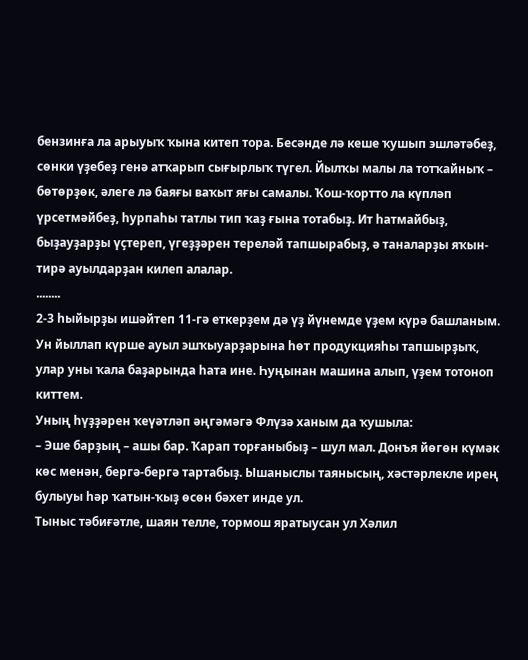бензинға ла арыуыҡ ҡына китеп тора. Бесәнде лә кеше ҡушып эшләтәбеҙ, сөнки үҙебеҙ генә атҡарып сығырлыҡ түгел. Йылҡы малы ла тотҡайныҡ – бөтөрҙөк, әлеге лә баяғы ваҡыт яғы самалы. Ҡош-ҡортто ла күпләп үрсетмәйбеҙ, һурпаһы татлы тип ҡаҙ ғына тотабыҙ. Ит һатмайбыҙ, быҙауҙарҙы үҫтереп, үгеҙҙәрен тереләй тапшырабыҙ, ә таналарҙы яҡын-тирә ауылдарҙан килеп алалар.
........
2-3 һыйырҙы ишәйтеп 11-гә еткерҙем дә үҙ йүнемде үҙем күрә башланым. Ун йыллап күрше ауыл эшҡыуарҙарына һөт продукцияһы тапшырҙыҡ, улар уны ҡала баҙарында һата ине. Һуңынан машина алып, үҙем тотоноп киттем.
Уның һүҙҙәрен ҡеүәтләп әңгәмәгә Флүзә ханым да ҡушыла:
– Эше барҙың – ашы бар. Ҡарап торғаныбыҙ – шул мал. Донъя йөгөн күмәк көс менән, бергә-бергә тартабыҙ. Ышаныслы таянысың, хәстәрлекле ирең булыуы һәр ҡатын-ҡыҙ өсөн бәхет инде ул.
Тыныс тәбиғәтле, шаян телле, тормош яратыусан ул Хәлил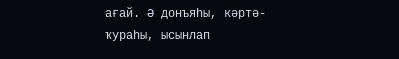ағай. Ә донъяһы, кәртә-ҡураһы, ысынлап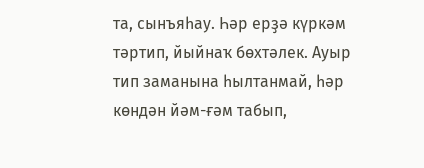та, сынъяһау. Һәр ерҙә күркәм тәртип, йыйнаҡ бөхтәлек. Ауыр тип заманына һылтанмай, һәр көндән йәм-ғәм табып,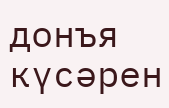донъя күсәрен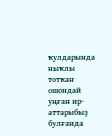ҡулдарында ныҡлы тотҡан ошондай уңған ир-аттарыбыҙ булғанда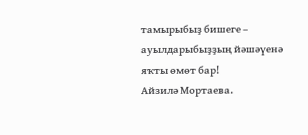тамырыбыҙ бишеге – ауылдарыбыҙҙың йәшәүенә яҡты өмөт бар!
Айзилә Мортаева.